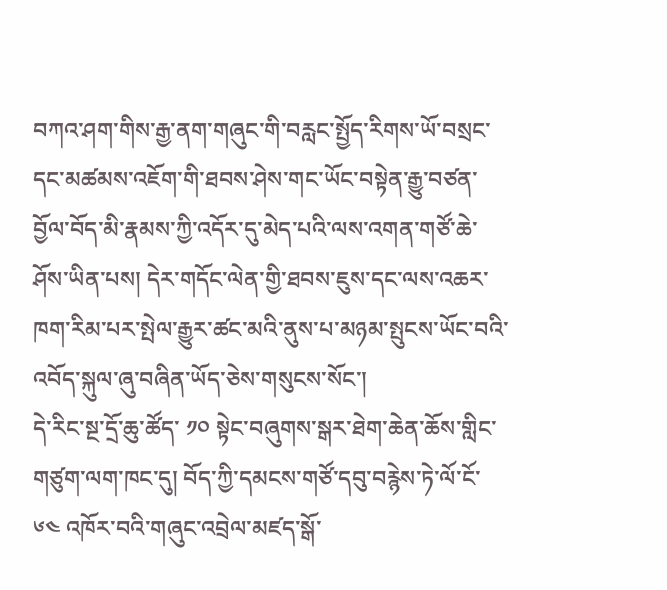བཀའ་ཤག་གིས་རྒྱ་ནག་གཞུང་གི་བརླང་སྤྱོད་རིགས་ཡོ་བསྲང་དང་མཚམས་འཇོག་གི་ཐབས་ཤེས་གང་ཡོང་བསྟེན་རྒྱུ་བཙན་བྱོལ་བོད་མི་རྣམས་ཀྱི་འདོར་དུ་མེད་པའི་ལས་འགན་གཙོ་ཆེ་ཤོས་ཡིན་པས། དེར་གདོང་ལེན་གྱི་ཐབས་ཇུས་དང་ལས་འཆར་ཁག་རིམ་པར་སྤེལ་རྒྱུར་ཚང་མའི་ནུས་པ་མཉམ་སྤུངས་ཡོང་བའི་འབོད་སྐུལ་ཞུ་བཞིན་ཡོད་ཅེས་གསུངས་སོང་།
དེ་རིང་སྔ་དྲོ་ཆུ་ཚོད་ ༡༠ སྟེང་བཞུགས་སྒར་ཐེག་ཆེན་ཆོས་གླིང་གཙུག་ལག་ཁང་དུ། བོད་ཀྱི་དམངས་གཙོ་དབུ་བརྙེས་ཏེ་ལོ་ངོ་ ༦༤ འཁོར་བའི་གཞུང་འབྲེལ་མཛད་སྒོ་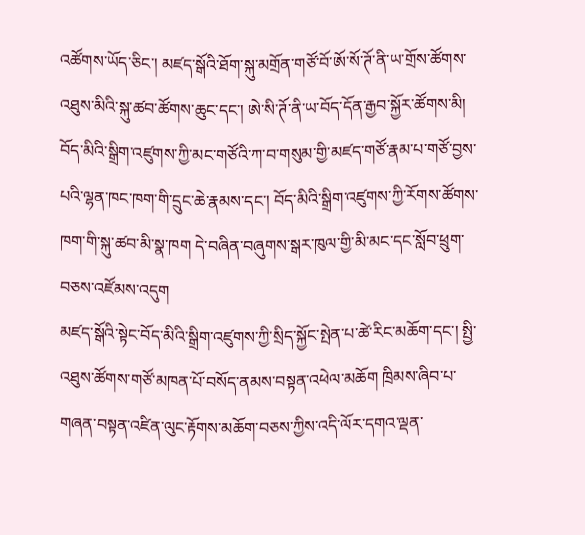འཚོགས་ཡོད་ཅིང་། མཛད་སྒོའི་ཐོག་སྐུ་མགྲོན་གཙོ་བོ་ཨོ་སོ་ཊོ་ནི་ཡ་གྲོས་ཚོགས་འཐུས་མིའི་སྐུ་ཚབ་ཚོགས་ཆུང་དང་། ཨེ་སི་ཊོ་ནི་ཡ་བོད་དོན་རྒྱབ་སྐྱོར་ཚོགས་མི། བོད་མིའི་སྒྲིག་འཛུགས་ཀྱི་མང་གཙོའི་ཀ་བ་གསུམ་གྱི་མཛད་གཙོ་རྣམ་པ་གཙོ་བྱས་པའི་ལྷན་ཁང་ཁག་གི་དྲུང་ཆེ་རྣམས་དང་། བོད་མིའི་སྒྲིག་འཛུགས་ཀྱི་རོགས་ཚོགས་ཁག་གི་སྐུ་ཚབ་མི་སྣ་ཁག དེ་བཞིན་བཞུགས་སྒར་ཁུལ་གྱི་མི་མང་དང་སློབ་ཕྲུག་བཅས་འཛོམས་འདུག
མཛད་སྒོའི་སྟེང་བོད་མིའི་སྒྲིག་འཛུགས་ཀྱི་སྲིད་སྐྱོང་སྤེན་པ་ཚེ་རིང་མཆོག་དང་། སྤྱི་འཐུས་ཚོགས་གཙོ་མཁན་པོ་བསོད་ནམས་བསྟན་འཕེལ་མཆོག ཁྲིམས་ཞིབ་པ་གཞན་བསྟན་འཛིན་ལུང་རྟོགས་མཆོག་བཅས་ཀྱིས་འདི་ལོར་དགའ་ལྡན་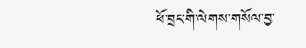ཕོ་བྲང་གི་ལེགས་གསོལ་བྱ་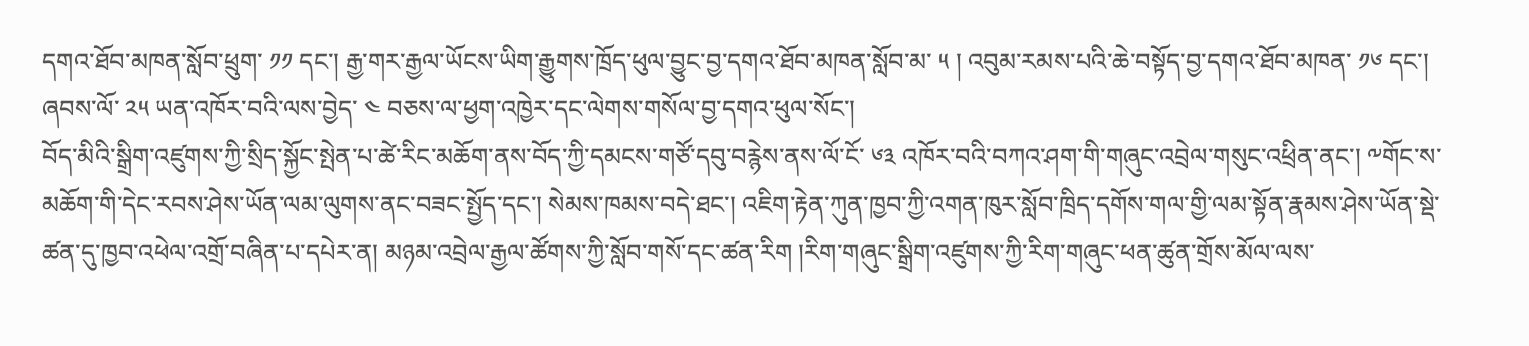དགའ་ཐོབ་མཁན་སློབ་ཕྲུག་ ༡༡ དང་། རྒྱ་གར་རྒྱལ་ཡོངས་ཡིག་རྒྱུགས་ཁྲོད་ཕུལ་བྱུང་བྱ་དགའ་ཐོབ་མཁན་སློབ་མ་ ༥ ། འབུམ་རམས་པའི་ཆེ་བསྟོད་བྱ་དགའ་ཐོབ་མཁན་ ༡༦ དང་། ཞབས་ལོ་ ༢༥ ཡན་འཁོར་བའི་ལས་བྱེད་ ༤ བཅས་ལ་ཕྱག་འཁྱེར་དང་ལེགས་གསོལ་བྱ་དགའ་ཕུལ་སོང་།
བོད་མིའི་སྒྲིག་འཛུགས་ཀྱི་སྲིད་སྐྱོང་སྤེན་པ་ཚེ་རིང་མཆོག་ནས་བོད་ཀྱི་དམངས་གཙོ་དབུ་བརྙེས་ནས་ལོ་ངོ་ ༦༣ འཁོར་བའི་བཀའ་ཤག་གི་གཞུང་འབྲེལ་གསུང་འཕྲིན་ནང་། ༸གོང་ས་མཆོག་གི་དེང་རབས་ཤེས་ཡོན་ལམ་ལུགས་ནང་བཟང་སྤྱོད་དང་། སེམས་ཁམས་བདེ་ཐང་། འཇིག་རྟེན་ཀུན་ཁྱབ་ཀྱི་འགན་ཁུར་སློབ་ཁྲིད་དགོས་གལ་གྱི་ལམ་སྟོན་རྣམས་ཤེས་ཡོན་སྡེ་ཚན་དུ་ཁྱབ་འཕེལ་འགྲོ་བཞིན་པ་དཔེར་ན། མཉམ་འབྲེལ་རྒྱལ་ཚོགས་ཀྱི་སློབ་གསོ་དང་ཚན་རིག །རིག་གཞུང་སྒྲིག་འཛུགས་ཀྱི་རིག་གཞུང་ཕན་ཚུན་གྲོས་མོལ་ལས་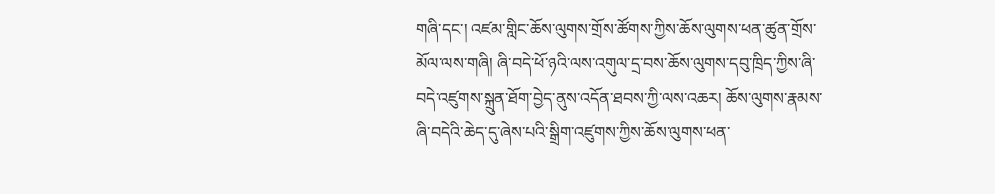གཞི་དང་། འཛམ་གླིང་ཆོས་ལུགས་གྲོས་ཚོགས་ཀྱིས་ཆོས་ལུགས་ཕན་ཚུན་གྲོས་མོལ་ལས་གཞི། ཞི་བདེ་ཕོ་ཉའི་ལས་འགུལ་དྲ་བས་ཆོས་ལུགས་དབུ་ཁྲིད་ཀྱིས་ཞི་བདེ་འཛུགས་སྐྲུན་ཐོག་བྱེད་ནུས་འདོན་ཐབས་ཀྱི་ལས་འཆར། ཆོས་ལུགས་རྣམས་ཞི་བདེའི་ཆེད་དུ་ཞེས་པའི་སྒྲིག་འཛུགས་ཀྱིས་ཆོས་ལུགས་ཕན་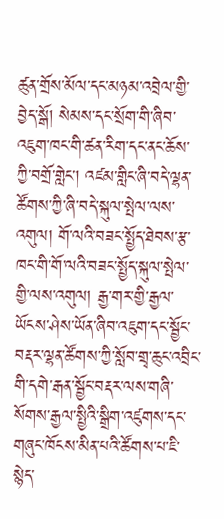ཚུན་གྲོས་མོལ་དང་མཉམ་འབྲེལ་གྱི་བྱེད་སྒོ། སེམས་དང་སྲོག་གི་ཞིབ་འཇུག་ཁང་གི་ཚན་རིག་དང་ནང་ཆོས་ཀྱི་བགྲོ་གླེང་། འཛམ་གླིང་ཞི་བདེ་ལྷན་ཚོགས་ཀྱི་ཞི་བདེ་སྐུལ་སྤེལ་ལས་འགུལ། གོ་ལའི་བཟང་སྤྱོད་ཐེབས་རྩ་ཁང་གི་གོ་ལའི་བཟང་སྤྱོད་སྐུལ་སྤེལ་གྱི་ལས་འགུལ། རྒྱ་གར་གྱི་རྒྱལ་ཡོངས་ཤེས་ཡོན་ཞིབ་འཇུག་དང་སྦྱོང་བརྡར་ལྷན་ཚོགས་ཀྱི་སློབ་གྲྭ་ཆུང་འབྲིང་གི་དགེ་རྒན་སྦྱོང་བརྡར་ལས་གཞི་སོགས་རྒྱལ་སྤྱིའི་སྒྲིག་འཛུགས་དང་གཞུང་ཁོངས་མིན་པའི་ཚོགས་པ་ཇི་སྙེད་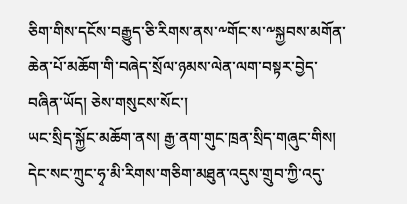ཅིག་གིས་དངོས་བརྒྱུད་ཅི་རིགས་ནས་༸གོང་ས་༸སྐྱབས་མགོན་ཆེན་པོ་མཆོག་གི་བཞེད་སྲོལ་ཉམས་ལེན་ལག་བསྟར་བྱེད་བཞིན་ཡོད། ཅེས་གསུངས་སོང་།
ཡང་སྲིད་སྐྱོང་མཆོག་ནས། རྒྱ་ནག་གུང་ཁྲན་སྲིད་གཞུང་གིས། དེང་སང་ཀྲུང་ཧྭ་མི་རིགས་གཅིག་མཐུན་འདུས་གྲུབ་ཀྱི་འདུ་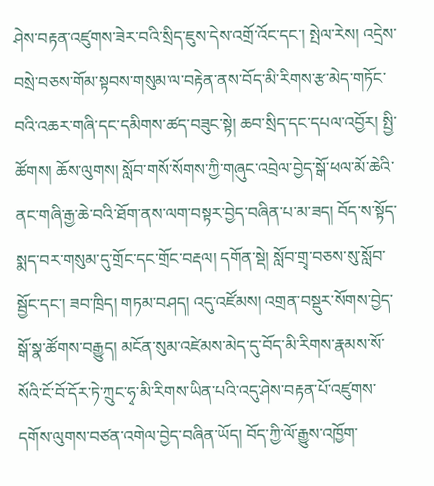ཤེས་བརྟན་འཛུགས་ཟེར་བའི་སྲིད་ཇུས་དེས་འགྲོ་འོང་དང་། སྤེལ་རེས། འདྲེས་བསྲེ་བཅས་གོམ་སྟབས་གསུམ་ལ་བརྟེན་ནས་བོད་མི་རིགས་རྩ་མེད་གཏོང་བའི་འཆར་གཞི་དང་དམིགས་ཚད་བཟུང་སྟེ། ཆབ་སྲིད་དང་དཔལ་འབྱོར། སྤྱི་ཚོགས། ཆོས་ལུགས། སློབ་གསོ་སོགས་ཀྱི་གཞུང་འབྲེལ་བྱེད་སྒོ་ཕལ་མོ་ཆེའི་ནང་གཞི་རྒྱ་ཆེ་བའི་ཐོག་ནས་ལག་བསྟར་བྱེད་བཞིན་པ་མ་ཟད། བོད་ས་སྟོད་སྨད་བར་གསུམ་དུ་གྲོང་དང་གྲོང་བརྡལ། དགོན་སྡེ། སློབ་གྲྭ་བཅས་སུ་སློབ་སྦྱོང་དང་། ཟབ་ཁྲིད། གཏམ་བཤད། འདུ་འཛོམས། འགྲན་བསྡུར་སོགས་བྱེད་སྒོ་སྣ་ཚོགས་བརྒྱུད། མངོན་སུམ་འཛེམས་མེད་དུ་བོད་མི་རིགས་རྣམས་སོ་སོའི་ངོ་བོ་དོར་ཏེ་ཀྲུང་ཧྭ་མི་རིགས་ཡིན་པའི་འདུ་ཤེས་བརྟན་པོ་འཛུགས་དགོས་ལུགས་བཙན་འགེལ་བྱེད་བཞིན་ཡོད། བོད་ཀྱི་ལོ་རྒྱུས་འཁྱོག་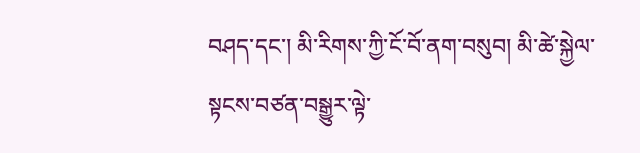བཤད་དང་། མི་རིགས་ཀྱི་ངོ་བོ་ནག་བསུབ། མི་ཚེ་སྐྱེལ་སྟངས་བཙན་བསྒྱུར་ལྟེ་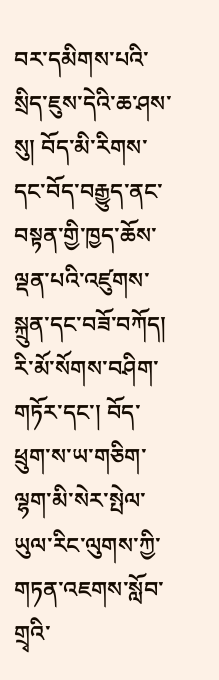བར་དམིགས་པའི་སྲིད་ཇུས་དེའི་ཆ་ཤས་སུ། བོད་མི་རིགས་དང་བོད་བརྒྱུད་ནང་བསྟན་གྱི་ཁྱད་ཆོས་ལྡན་པའི་འཛུགས་སྐྲུན་དང་བཟོ་བཀོད། རི་མོ་སོགས་བཤིག་གཏོར་དང་། བོད་ཕྲུག་ས་ཡ་གཅིག་ལྷག་མི་སེར་སྤེལ་ཡུལ་རིང་ལུགས་ཀྱི་གཏན་འཇགས་སློབ་གྲྭའི་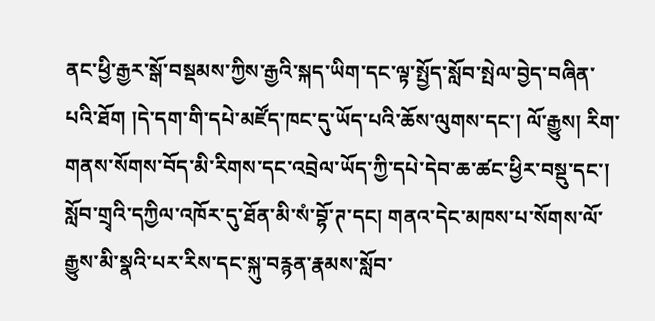ནང་ཕྱི་རྒྱར་སྒོ་བསྡམས་ཀྱིས་རྒྱའི་སྐད་ཡིག་དང་ལྟ་སྤྱོད་སློབ་སྤེལ་བྱེད་བཞིན་པའི་ཐོག །དེ་དག་གི་དཔེ་མཛོད་ཁང་དུ་ཡོད་པའི་ཆོས་ལུགས་དང་། ལོ་རྒྱུས། རིག་གནས་སོགས་བོད་མི་རིགས་དང་འབྲེལ་ཡོད་ཀྱི་དཔེ་དེབ་ཆ་ཚང་ཕྱིར་བསྡུ་དང་། སློབ་གྲྭའི་དཀྱིལ་འཁོར་དུ་ཐོན་མི་སཾ་བྷོ་ཊ་དང། གནའ་དེང་མཁས་པ་སོགས་ལོ་རྒྱུས་མི་སྣའི་པར་རིས་དང་སྐུ་བརྙན་རྣམས་སློབ་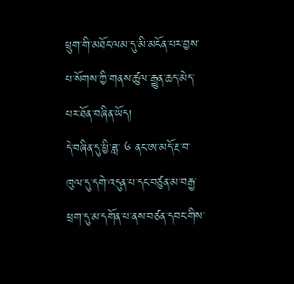ཕྲུག་གི་མཐོང་ལམ་དུ་མི་མངོན་པར་བྱས་པ་སོགས་ཀྱི་གནས་ཚུལ་རྒྱུན་ཆད་མེད་པར་ཐོན་བཞིན་ཡོད།
དེ་བཞིན་དུ་ཕྱི་ཟླ་ ༦ ནང་ཨ་མདོ་རྔ་བ་ཁུལ་དུ་དགེ་འདུན་པ་དང་བཙུན་མ་བརྒྱ་ཕྲག་དུ་མ་དགོན་པ་ནས་བཙན་དབང་གིས་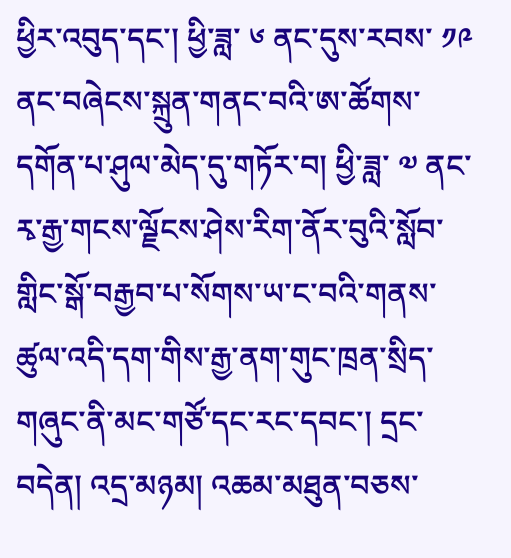ཕྱིར་འབུད་དང་། ཕྱི་ཟླ་ ༦ ནང་དུས་རབས་ ༡༩ ནང་བཞེངས་སྐྲུན་གནང་བའི་ཨ་ཚོགས་དགོན་པ་ཤུལ་མེད་དུ་གཏོར་བ། ཕྱི་ཟླ་ ༧ ནང་རྭ་རྒྱ་གངས་ལྗོངས་ཤེས་རིག་ནོར་བུའི་སློབ་གླིང་སྒོ་བརྒྱབ་པ་སོགས་ཡ་ང་བའི་གནས་ཚུལ་འདི་དག་གིས་རྒྱ་ནག་གུང་ཁྲན་སྲིད་གཞུང་ནི་མང་གཙོ་དང་རང་དབང་། དྲང་བདེན། འདྲ་མཉམ། འཆམ་མཐུན་བཅས་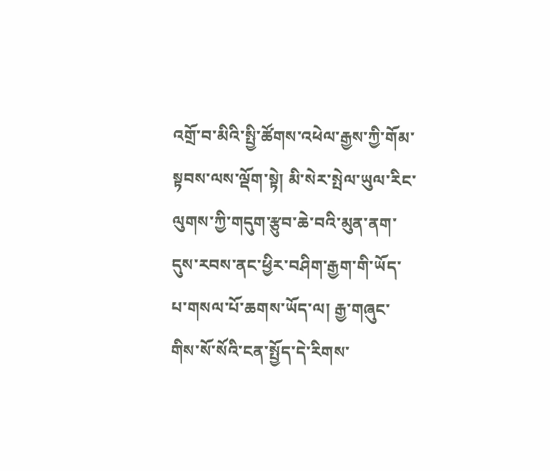འགྲོ་བ་མིའི་སྤྱི་ཚོགས་འཕེལ་རྒྱས་ཀྱི་གོམ་སྟབས་ལས་ལྡོག་སྟེ། མི་སེར་སྤེལ་ཡུལ་རིང་ལུགས་ཀྱི་གདུག་རྩུབ་ཆེ་བའི་མུན་ནག་དུས་རབས་ནང་ཕྱིར་བཤིག་རྒྱག་གི་ཡོད་པ་གསལ་པོ་ཆགས་ཡོད་ལ། རྒྱ་གཞུང་གིས་སོ་སོའི་ངན་སྤྱོད་དེ་རིགས་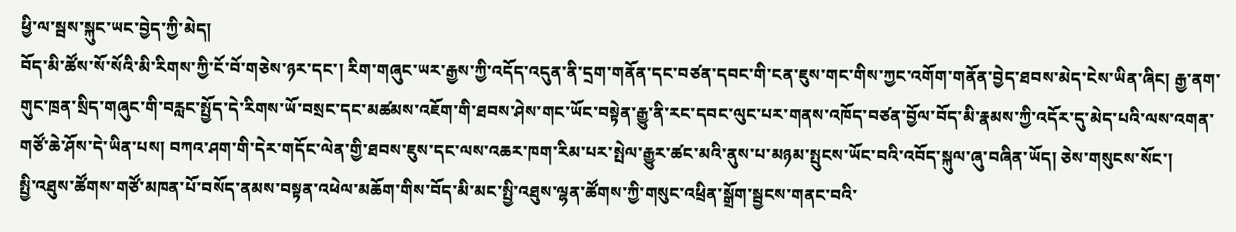ཕྱི་ལ་སྦས་སྐུང་ཡང་བྱེད་ཀྱི་མེད།
བོད་མི་ཚོས་སོ་སོའི་མི་རིགས་ཀྱི་ངོ་བོ་གཅེས་ཉར་དང་། རིག་གཞུང་ཡར་རྒྱས་ཀྱི་འདོད་འདུན་ནི་དྲག་གནོན་དང་བཙན་དབང་གི་ངན་ཇུས་གང་གིས་ཀྱང་འགོག་གནོན་བྱེད་ཐབས་མེད་ངེས་ཡིན་ཞིང། རྒྱ་ནག་གུང་ཁྲན་སྲིད་གཞུང་གི་བརླང་སྤྱོད་དེ་རིགས་ཡོ་བསྲང་དང་མཚམས་འཇོག་གི་ཐབས་ཤེས་གང་ཡོང་བསྟེན་རྒྱུ་ནི་རང་དབང་ལུང་པར་གནས་འཁོད་བཙན་བྱོལ་བོད་མི་རྣམས་ཀྱི་འདོར་དུ་མེད་པའི་ལས་འགན་གཙོ་ཆེ་ཤོས་དེ་ཡིན་པས། བཀའ་ཤག་གི་དེར་གདོང་ལེན་གྱི་ཐབས་ཇུས་དང་ལས་འཆར་ཁག་རིམ་པར་སྤེལ་རྒྱུར་ཚང་མའི་ནུས་པ་མཉམ་སྤུངས་ཡོང་བའི་འབོད་སྐུལ་ཞུ་བཞིན་ཡོད། ཅེས་གསུངས་སོང་།
སྤྱི་འཐུས་ཚོགས་གཙོ་མཁན་པོ་བསོད་ནམས་བསྟན་འཕེལ་མཆོག་གིས་བོད་མི་མང་སྤྱི་འཐུས་ལྷན་ཚོགས་ཀྱི་གསུང་འཕྲིན་སྒྲོག་སྦྱངས་གནང་བའི་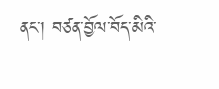ནང་། བཙན་བྱོལ་བོད་མིའི་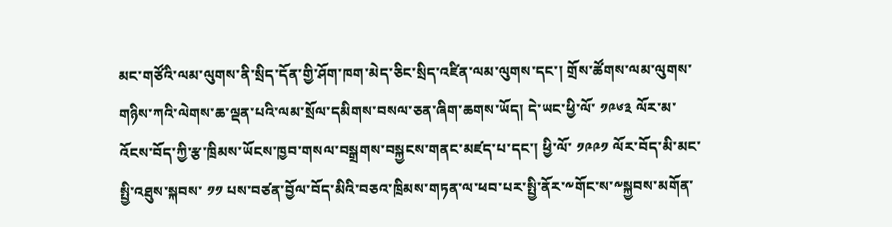མང་གཙོའི་ལམ་ལུགས་ནི་སྲིད་དོན་གྱི་ཤོག་ཁག་མེད་ཅིང་སྲིད་འཛིན་ལམ་ལུགས་དང་། གྲོས་ཚོགས་ལམ་ལུགས་གཉིས་ཀའི་ལེགས་ཆ་ལྡན་པའི་ལམ་སྲོལ་དམིགས་བསལ་ཅན་ཞིག་ཆགས་ཡོད། དེ་ཡང་ཕྱི་ལོ་ ༡༩༦༣ ལོར་མ་འོངས་བོད་ཀྱི་རྩ་ཁྲིམས་ཡོངས་ཁྱབ་གསལ་བསྒྲགས་བསྐྱངས་གནང་མཛད་པ་དང་། ཕྱི་ལོ་ ༡༩༩༡ ལོར་བོད་མི་མང་སྤྱི་འཐུས་སྐབས་ ༡༡ པས་བཙན་བྱོལ་བོད་མིའི་བཅའ་ཁྲིམས་གཏན་ལ་ཕབ་པར་སྤྱི་ནོར་༸གོང་ས་༸སྐྱབས་མགོན་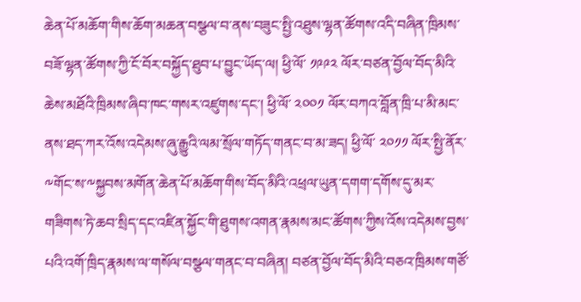ཆེན་པོ་མཆོག་གིས་ཆོག་མཆན་བསྩལ་བ་ནས་བཟུང་སྤྱི་འཐུས་ལྷན་ཚོགས་འདི་བཞིན་ཁྲིམས་བཟོ་ལྷན་ཚོགས་ཀྱི་ངོ་བོར་བསྐྱོད་ཐུབ་པ་བྱུང་ཡོད་ལ། ཕྱི་ལོ་ ༡༩༩༢ ལོར་བཙན་བྱོལ་བོད་མིའི་ཆེས་མཐོའི་ཁྲིམས་ཞིབ་ཁང་གསར་འཛུགས་དང་། ཕྱི་ལོ་ ༢༠༠༡ ལོར་བཀའ་བློན་ཁྲི་པ་མི་མང་ནས་ཐད་ཀར་འོས་འདེམས་ཞུ་རྒྱུའི་ལམ་སྲོལ་གཏོད་གནང་བ་མ་ཟད། ཕྱི་ལོ་ ༢༠༡༡ ལོར་སྤྱི་ནོར་༸གོང་ས་༸སྐྱབས་མགོན་ཆེན་པོ་མཆོག་གིས་བོད་མིའི་འཕྲལ་ཡུན་དགག་དགོས་དུ་མར་གཟིགས་ཏེ་ཆབ་སྲིད་དང་འཛིན་སྐྱོང་གི་ཐུགས་འགན་རྣམས་མང་ཚོགས་ཀྱིས་འོས་འདེམས་བྱས་པའི་འགོ་ཁྲིད་རྣམས་ལ་གསོལ་བསྩལ་གནང་བ་བཞིན། བཙན་བྱོལ་བོད་མིའི་བཅའ་ཁྲིམས་གཙོ་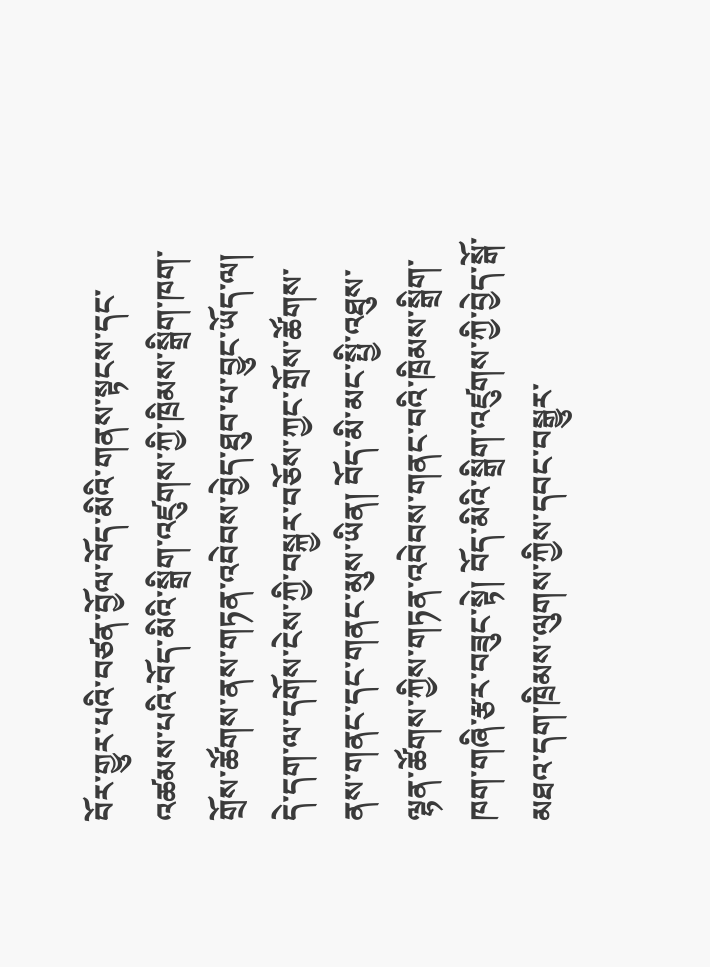བོར་གྱུར་པའི་བཙན་བྱོལ་བོད་མིའི་གནས་སྟངས་དང་འཚམས་པའི་བོད་མིའི་སྒྲིག་འཛུགས་ཀྱི་ཁྲིམས་སྒྲིག་ཁག་གྲོས་ཚོགས་ནས་གཏན་འབེབས་བྱེད་ཐུབ་པ་བྱུང་ཡོད་ལ། དེ་དག་ལ་དགོས་ངེས་ཀྱི་བསྐྱར་བཅོས་ཀྱང་གྲོས་ཚོགས་ནས་གནང་དང་གནང་མུས་ཡིན། བོད་མི་མང་སྤྱི་འཐུས་ལྷན་ཚོགས་ཀྱིས་གཏན་འབེབས་གནང་བའི་ཁྲིམས་སྒྲིག་ཁག་གཞི་རྩར་བཟུང་སྟེ། བོད་མིའི་སྒྲིག་འཛུགས་ཀྱི་བྱེད་སྒོ་མཐའ་དག་ཁྲིམས་ལུགས་ཀྱིས་དབང་བསྒྱུར་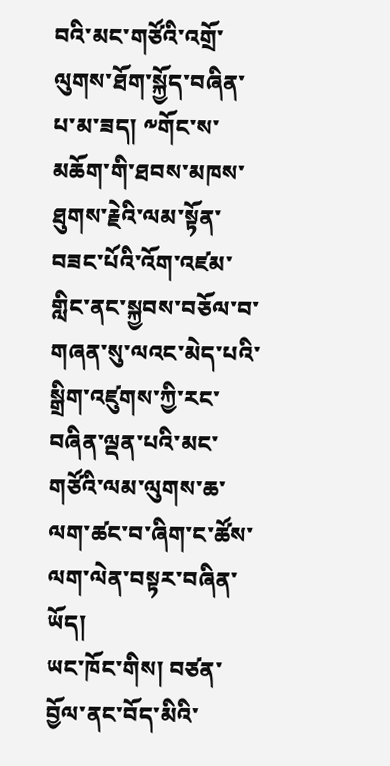བའི་མང་གཙོའི་འགྲོ་ལུགས་ཐོག་སྐྱོད་བཞིན་པ་མ་ཟད། ༸གོང་ས་མཆོག་གི་ཐབས་མཁས་ཐུགས་རྗེའི་ལམ་སྟོན་བཟང་པོའི་འོག་འཛམ་གླིང་ནང་སྐྱབས་བཅོལ་བ་གཞན་སུ་ལའང་མེད་པའི་སྒྲིག་འཛུགས་ཀྱི་རང་བཞིན་ལྡན་པའི་མང་གཙོའི་ལམ་ལུགས་ཆ་ལག་ཚང་བ་ཞིག་ང་ཚོས་ལག་ལེན་བསྟར་བཞིན་ཡོད།
ཡང་ཁོང་གིས། བཙན་བྱོལ་ནང་བོད་མིའི་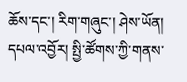ཆོས་དང་། རིག་གཞུང་། ཤེས་ཡོན། དཔལ་འབྱོར། སྤྱི་ཚོགས་ཀྱི་གནས་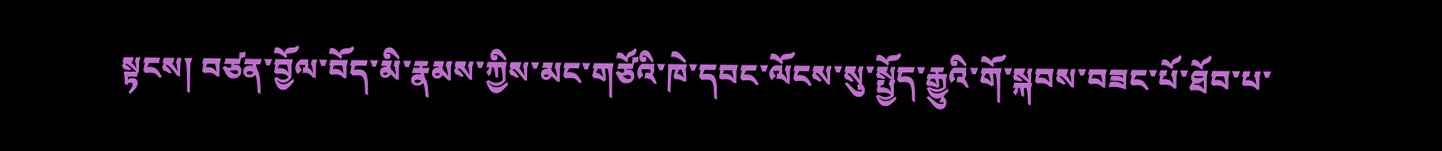སྟངས། བཙན་བྱོལ་བོད་མི་རྣམས་ཀྱིས་མང་གཙོའི་ཁེ་དབང་ལོངས་སུ་སྤྱོད་རྒྱུའི་གོ་སྐབས་བཟང་པོ་ཐོབ་པ་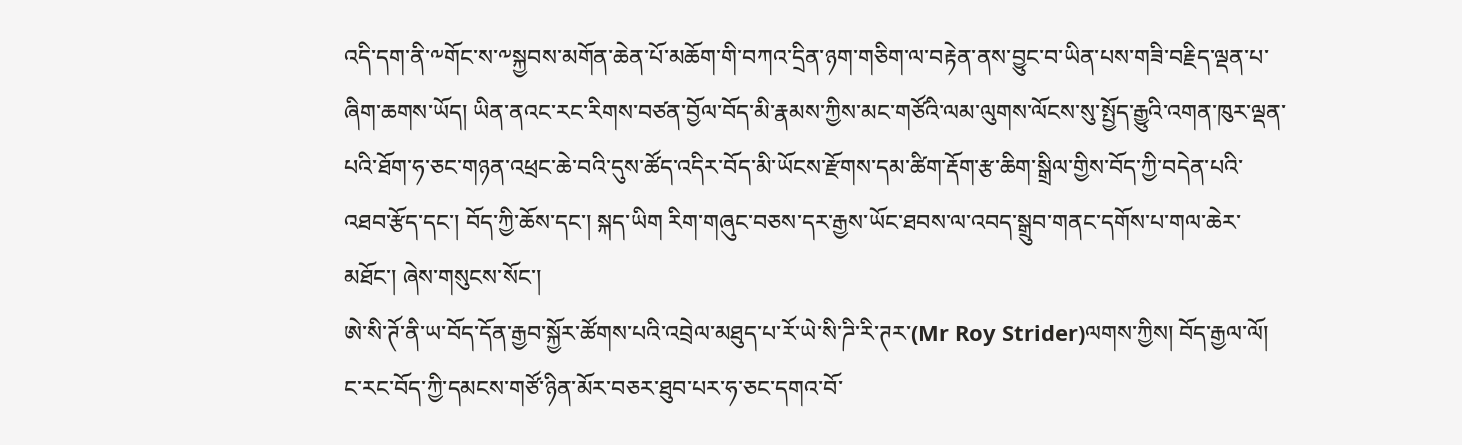འདི་དག་ནི་༸གོང་ས་༸སྐྱབས་མགོན་ཆེན་པོ་མཆོག་གི་བཀའ་དྲིན་ཉག་གཅིག་ལ་བརྟེན་ནས་བྱུང་བ་ཡིན་པས་གཟི་བརྗིད་ལྡན་པ་ཞིག་ཆགས་ཡོད། ཡིན་ནའང་རང་རིགས་བཙན་བྱོལ་བོད་མི་རྣམས་ཀྱིས་མང་གཙོའི་ལམ་ལུགས་ལོངས་སུ་སྤྱོད་རྒྱུའི་འགན་ཁུར་ལྡན་པའི་ཐོག་ཧ་ཅང་གཉན་འཕྲང་ཆེ་བའི་དུས་ཚོད་འདིར་བོད་མི་ཡོངས་རྫོགས་དམ་ཚིག་རྡོག་རྩ་ཆིག་སྒྲིལ་གྱིས་བོད་ཀྱི་བདེན་པའི་འཐབ་རྩོད་དང་། བོད་ཀྱི་ཆོས་དང་། སྐད་ཡིག རིག་གཞུང་བཅས་དར་རྒྱས་ཡོང་ཐབས་ལ་འབད་སྒྲུབ་གནང་དགོས་པ་གལ་ཆེར་མཐོང་། ཞེས་གསུངས་སོང་།
ཨེ་སི་ཊོ་ནི་ཡ་བོད་དོན་རྒྱབ་སྐྱོར་ཚོགས་པའི་འབྲེལ་མཐུད་པ་རོ་ཡེ་སི་ཌི་རི་ཊར་(Mr Roy Strider)ལགས་ཀྱིས། བོད་རྒྱལ་ལོ། ང་རང་བོད་ཀྱི་དམངས་གཙོ་ཉིན་མོར་བཅར་ཐུབ་པར་ཧ་ཅང་དགའ་བོ་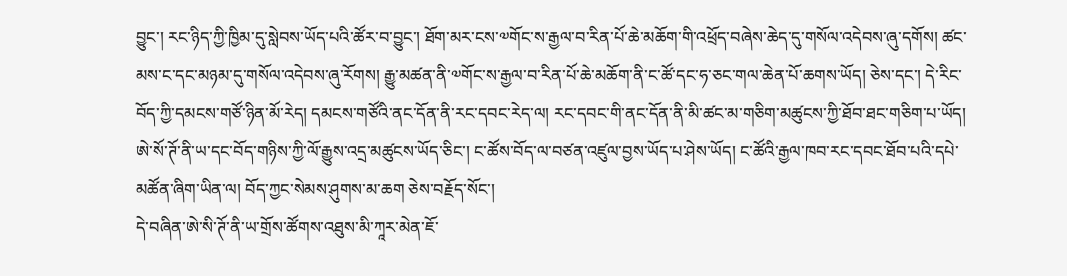བྱུང་། རང་ཉིད་ཀྱི་ཁྱིམ་དུ་སླེབས་ཡོད་པའི་ཚོར་བ་བྱུང་། ཐོག་མར་ངས་༧གོང་ས་རྒྱལ་བ་རིན་པོ་ཆེ་མཆོག་གི་འཕྲོད་བཞེས་ཆེད་དུ་གསོལ་འདེབས་ཞུ་དགོས། ཚང་མས་ང་དང་མཉམ་དུ་གསོལ་འདེབས་ཞུ་རོགས། རྒྱུ་མཚན་ནི་༧གོང་ས་རྒྱལ་བ་རིན་པོ་ཆེ་མཆོག་ནི་ང་ཚོ་དང་ཧ་ཅང་གལ་ཆེན་པོ་ཆགས་ཡོད། ཅེས་དང་། དེ་རིང་བོད་ཀྱི་དམངས་གཙོ་ཉིན་མོ་རེད། དམངས་གཙོའི་ནང་དོན་ནི་རང་དབང་རེད་ལ། རང་དབང་གི་ནང་དོན་ནི་མི་ཚང་མ་གཅིག་མཚུངས་ཀྱི་ཐོབ་ཐང་གཅིག་པ་ཡོད། ཨེ་སོ་ཊོ་ནི་ཡ་དང་བོད་གཉིས་ཀྱི་ལོ་རྒྱུས་འདྲ་མཚུངས་ཡོད་ཅིང་། ང་ཚོས་བོད་ལ་བཙན་འཛུལ་བྱས་ཡོད་པ་ཤེས་ཡོད། ང་ཚོའི་རྒྱལ་ཁབ་རང་དབང་ཐོབ་པའི་དཔེ་མཚོན་ཞིག་ཡིན་ལ། བོད་ཀྱང་སེམས་ཤུགས་མ་ཆག ཅེས་བརྗོད་སོང་།
དེ་བཞིན་ཨེ་སི་ཊོ་ནི་ཡ་གྲོས་ཚོགས་འཐུས་མི་ཀཱར་མེན་ཇོ་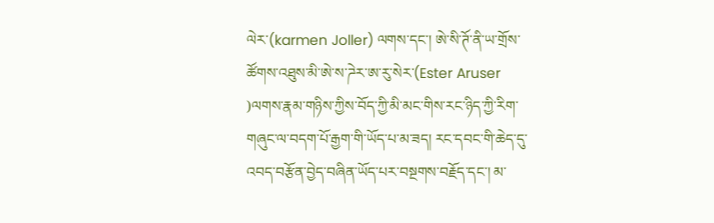ལེར་(karmen Joller) ལགས་དང་། ཨེ་སི་ཊོ་ནི་ཡ་གྲོས་ཚོགས་འཐུས་མི་ཨེ་ས་ཌེར་ཨ་རུ་སེར་(Ester Aruser )ལགས་རྣམ་གཉིས་ཀྱིས་བོད་ཀྱི་མི་མང་གིས་རང་ཉིད་ཀྱི་རིག་གཞུང་ལ་བདག་པོ་རྒྱག་གི་ཡོད་པ་མ་ཟད། རང་དབང་གི་ཆེད་དུ་འབད་བརྩོན་བྱེད་བཞིན་ཡོད་པར་བསྔགས་བརྗོད་དང་། མ་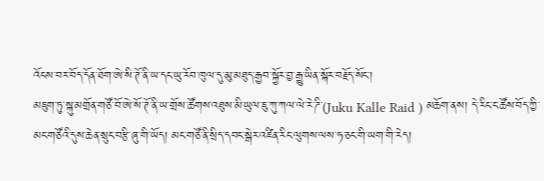འོངས་བར་བོད་དོན་ཐོག་ཨེ་སི་ཊོ་ནི་ཡ་དང་ཡུ་རོབ་ཁུལ་དུ་མུ་མཐུད་རྒྱབ་སྐྱོར་བྱ་རྒྱུ་ཡིན་སྐོར་བརྗོད་སོང་།
མཇུག་ཏུ་སྐུ་མགྲོན་གཙོ་བོ་ཨེ་སོ་ཊོ་ནི་ཡ་གྲོས་ཚོགས་འཐུས་མི་ཡུལ་ཇུ་ཀུ་ཀལ་ལེ་རེ་ཌི་(Juku Kalle Raid ) མཆོག་ནས། དེ་རིང་ང་ཚོས་བོད་ཀྱི་མང་གཙོའི་དུས་ཆེན་སྲུང་བརྩི་ཞུ་གི་ཡོད། མང་གཙོ་ནི་སྲིད་དབང་སྒེར་འཛིན་རིང་ལུགས་ལས་ཧ་ཅང་གི་ཡག་གི་རེད།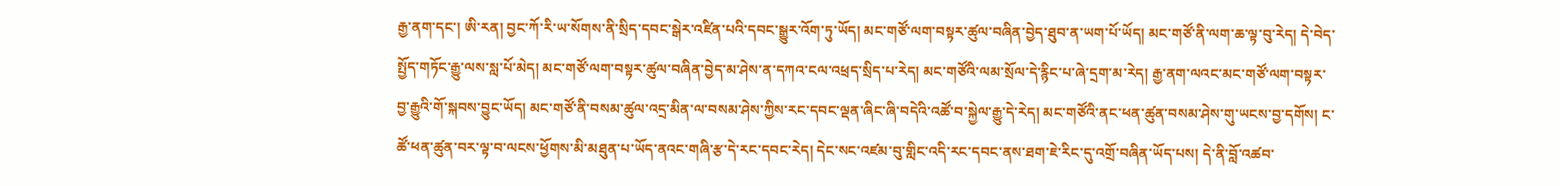རྒྱ་ནག་དང་། ཨི་རན། བྱང་ཀོ་རི་ཡ་སོགས་ནི་སྲིད་དབང་སྒེར་འཛིན་པའི་དབང་སྒྱུར་འོག་ཏུ་ཡོད། མང་གཙོ་ལག་བསྟར་ཚུལ་བཞིན་བྱེད་ཐུབ་ན་ཡག་པོ་ཡོད། མང་གཙོ་ནི་ལག་ཆ་ལྟ་བུ་རེད། དེ་བེད་སྤྱོད་གཏོང་རྒྱུ་ལས་སླ་པོ་མེད། མང་གཙོ་ལག་བསྟར་ཚུལ་བཞིན་བྱེད་མ་ཤེས་ན་དཀའ་ངལ་འཕྲད་སྲིད་པ་རེད། མང་གཙོའི་ལམ་སྲོལ་དེ་རྙིང་པ་ཞེ་དྲག་མ་རེད། རྒྱ་ནག་ལའང་མང་གཙོ་ལག་བསྟར་བྱ་རྒྱུའི་གོ་སྐབས་བྱུང་ཡོད། མང་གཙོ་ནི་བསམ་ཚུལ་འདྲ་མིན་ལ་བསམ་ཤེས་ཀྱིས་རང་དབང་ལྡན་ཞིང་ཞི་བདེའི་འཚོ་བ་སྐྱེལ་རྒྱུ་དེ་རེད། མང་གཙོའི་ནང་ཕན་ཚུན་བསམ་ཤེས་གུ་ཡངས་བྱ་དགོས། ང་ཚོ་ཕན་ཚུན་བར་ལྟ་བ་ལངས་ཕྱོགས་མི་མཐུན་པ་ཡོད་ནའང་གཞི་རྩ་དེ་རང་དབང་རེད། དེང་སང་འཛམ་བུ་གླིང་འདི་རང་དབང་ནས་ཐག་ཇེ་རིང་དུ་འགྲོ་བཞིན་ཡོད་པས། དེ་ནི་བློ་འཚབ་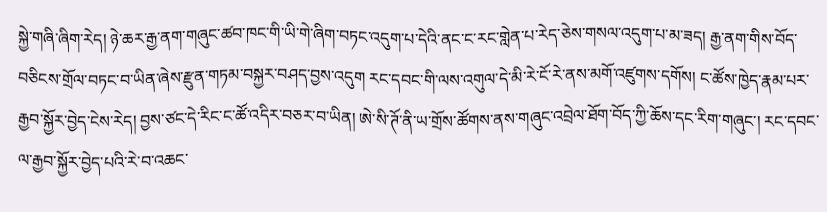སྐྱེ་གཞི་ཞིག་རེད། ཉེ་ཆར་རྒྱ་ནག་གཞུང་ཚབ་ཁང་གི་ཡི་གེ་ཞིག་བཏང་འདུག་པ་དེའི་ནང་ང་རང་གླེན་པ་རེད་ཅེས་གསལ་འདུག་པ་མ་ཟད། རྒྱ་ནག་གིས་བོད་བཅིངས་གྲོལ་བཏང་བ་ཡིན་ཞེས་རྫུན་གཏམ་བསྐྱར་བཤད་བྱས་འདུག རང་དབང་གི་ལས་འགུལ་དེ་མི་རེ་ངོ་རེ་ནས་མགོ་འཛུགས་དགོས། ང་ཚོས་ཁྱེད་རྣམ་པར་རྒྱབ་སྐྱོར་བྱེད་ངེས་རེད། བྱས་ཙང་དེ་རིང་ང་ཚོ་འདིར་བཅར་བ་ཡིན། ཨེ་སི་ཊོ་ནི་ཡ་གྲོས་ཚོགས་ནས་གཞུང་འབྲེལ་ཐོག་བོད་ཀྱི་ཆོས་དང་རིག་གཞུང་། རང་དབང་ལ་རྒྱབ་སྐྱོར་བྱེད་པའི་རེ་བ་འཆང་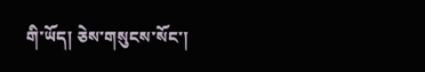གི་ཡོད། ཅེས་གསུངས་སོང་།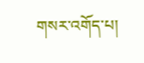གསར་འགོད་པ།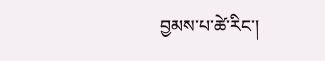བྱམས་པ་ཚེ་རིང་།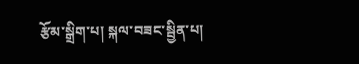རྩོམ་སྒྲིག་པ། སྐལ་བཟང་སྦྱིན་པ།